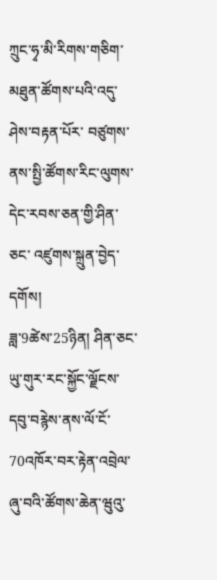ཀྲུང་ཧྭ་མི་རིགས་གཅིག་མཐུན་ཚོགས་པའི་འདུ་ཤེས་བརྟན་པོར་ བཙུགས་ནས་སྤྱི་ཚོགས་རིང་ལུགས་དེང་རབས་ཅན་གྱི་ཤིན་ཅང་ འཛུགས་སྐྲུན་བྱེད་དགོས།
ཟླ་9ཚེས་25ཉིན། ཤིན་ཅང་ཡུ་གུར་རང་སྐྱོང་ལྗོངས་དབུ་བརྙེས་ནས་ལོ་ངོ་70འཁོར་བར་རྟེན་འབྲེལ་ཞུ་བའི་ཚོགས་ཆེན་ཝུའུ་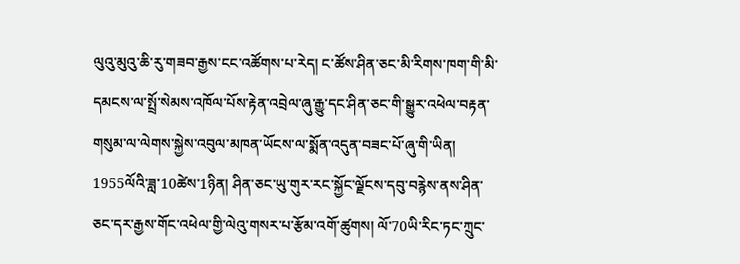ལུའུ་མུའུ་ཆི་རུ་གཟབ་རྒྱས་ངང་འཚོགས་པ་རེད། ང་ཚོས་ཤིན་ཅང་མི་རིགས་ཁག་གི་མི་དམངས་ལ་སྤྲོ་སེམས་འཁོལ་པོས་རྟེན་འབྲེལ་ཞུ་རྒྱུ་དང་ཤིན་ཅང་གི་སྒྱུར་འཕེལ་བརྟན་གསུམ་ལ་ལེགས་སྐྱེས་འབུལ་མཁན་ཡོངས་ལ་སྨོན་འདུན་བཟང་པོ་ཞུ་གི་ཡིན།
1955ལོའི་ཟླ་10ཚེས་1ཉིན། ཤིན་ཅང་ཡུ་གུར་རང་སྐྱོང་ལྗོངས་དབུ་བརྙེས་ནས་ཤིན་ཅང་དར་རྒྱས་གོང་འཕེལ་གྱི་ལེའུ་གསར་པ་རྩོམ་འགོ་ཚུགས། ལོ་70ཡི་རིང་ཏང་ཀྲུང་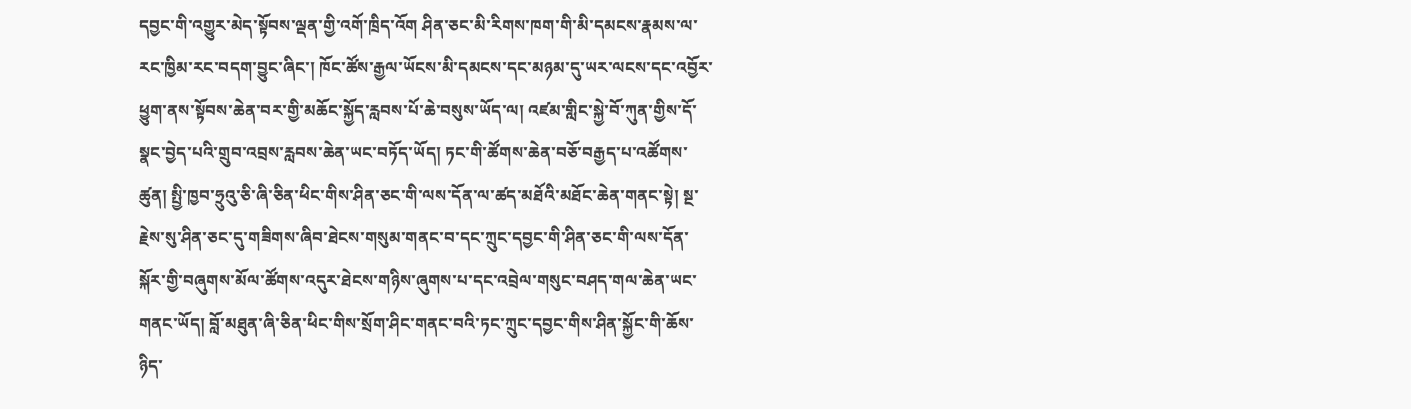དབྱང་གི་འགྱུར་མེད་སྟོབས་ལྡན་གྱི་འགོ་ཁྲིད་འོག ཤིན་ཅང་མི་རིགས་ཁག་གི་མི་དམངས་རྣམས་ལ་རང་ཁྱིམ་རང་བདག་བྱུང་ཞིང་། ཁོང་ཚོས་རྒྱལ་ཡོངས་མི་དམངས་དང་མཉམ་དུ་ཡར་ལངས་དང་འབྱོར་ཕྱུག་ནས་སྟོབས་ཆེན་བར་གྱི་མཆོང་སྐྱོད་རླབས་པོ་ཆེ་བསུས་ཡོད་ལ། འཛམ་གླིང་སྐྱེ་བོ་ཀུན་གྱིས་དོ་སྣང་བྱེད་པའི་གྲུབ་འབྲས་རླབས་ཆེན་ཡང་བཏོད་ཡོད། ཏང་གི་ཚོགས་ཆེན་བཅོ་བརྒྱད་པ་འཚོགས་ཚུན། སྤྱི་ཁྱབ་ཧྲུའུ་ཅི་ཞི་ཅིན་ཕིང་གིས་ཤིན་ཅང་གི་ལས་དོན་ལ་ཚད་མཐོའི་མཐོང་ཆེན་གནང་སྟེ། སྔ་རྗེས་སུ་ཤིན་ཅང་དུ་གཟིགས་ཞིབ་ཐེངས་གསུམ་གནང་བ་དང་ཀྲུང་དབྱང་གི་ཤིན་ཅང་གི་ལས་དོན་སྐོར་གྱི་བཞུགས་མོལ་ཚོགས་འདུར་ཐེངས་གཉིས་ཞུགས་པ་དང་འབྲེལ་གསུང་བཤད་གལ་ཆེན་ཡང་གནང་ཡོད། བློ་མཐུན་ཞི་ཅིན་ཕིང་གིས་སྲོག་ཤིང་གནང་བའི་ཏང་ཀྲུང་དབྱང་གིས་ཤིན་སྐྱོང་གི་ཆོས་ཉིད་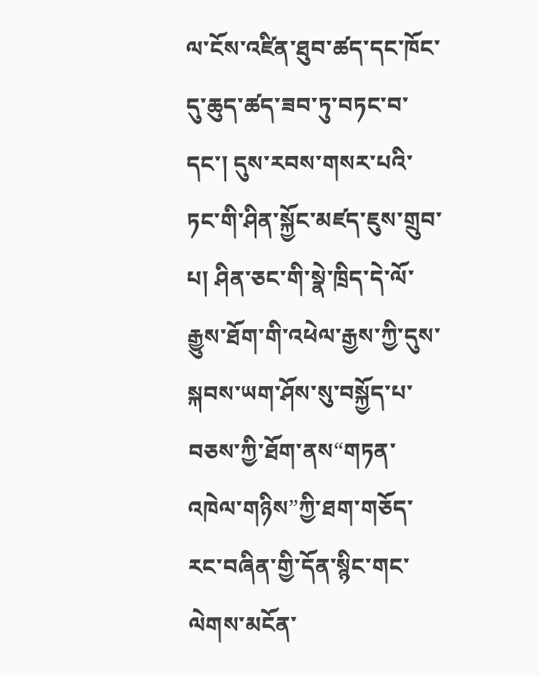ལ་ངོས་འཛིན་ཐུབ་ཚད་དང་ཁོང་དུ་ཆུད་ཚད་ཟབ་ཏུ་བཏང་བ་དང་། དུས་རབས་གསར་པའི་ཏང་གི་ཤིན་སྐྱོང་མཛད་ཇུས་གྲུབ་པ། ཤིན་ཅང་གི་སྣེ་ཁྲིད་དེ་ལོ་རྒྱུས་ཐོག་གི་འཕེལ་རྒྱས་ཀྱི་དུས་སྐབས་ཡག་ཤོས་སུ་བསྐྱོད་པ་བཅས་ཀྱི་ཐོག་ནས“གཏན་འཁེལ་གཉིས”ཀྱི་ཐག་གཅོད་རང་བཞིན་གྱི་དོན་སྙིང་གང་ལེགས་མངོན་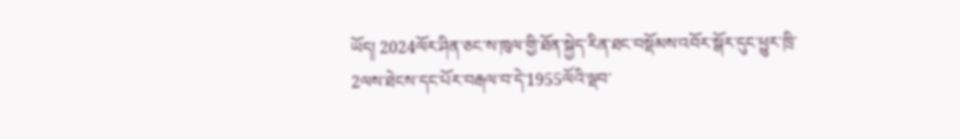ཡོད། 2024ལོར་ཤིན་ཅང་ས་ཁུལ་གྱི་ཐོན་སྐྱེད་རིན་ཐང་བསྡོམས་འབོར་སྒོར་དུང་ཕྱུར་ཁྲི་2ལས་ཐེངས་དང་པོར་བརྒལ་བ་དེ་1955ལོའི་ལྡབ་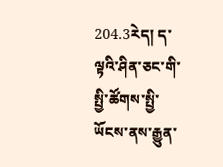204.3རེད། ད་ལྟའི་ཤིན་ཅང་གི་སྤྱི་ཚོགས་སྤྱི་ཡོངས་ནས་རྒྱུན་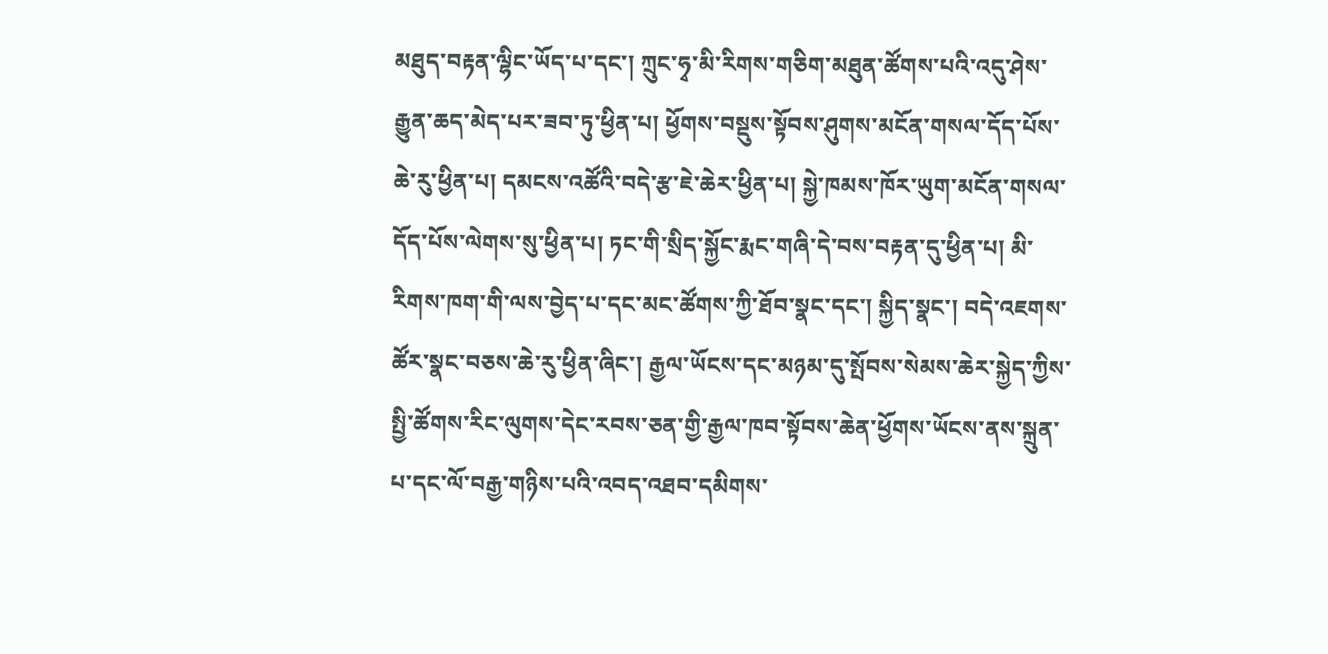མཐུད་བརྟན་ལྷིང་ཡོད་པ་དང་། ཀྲུང་ཧྭ་མི་རིགས་གཅིག་མཐུན་ཚོགས་པའི་འདུ་ཤེས་རྒྱུན་ཆད་མེད་པར་ཟབ་ཏུ་ཕྱིན་པ། ཕྱོགས་བསྡུས་སྟོབས་ཤུགས་མངོན་གསལ་དོད་པོས་ཆེ་རུ་ཕྱིན་པ། དམངས་འཚོའི་བདེ་རྩ་ཇེ་ཆེར་ཕྱིན་པ། སྐྱེ་ཁམས་ཁོར་ཡུག་མངོན་གསལ་དོད་པོས་ལེགས་སུ་ཕྱིན་པ། ཏང་གི་སྲིད་སྐྱོང་རྨང་གཞི་དེ་བས་བརྟན་དུ་ཕྱིན་པ། མི་རིགས་ཁག་གི་ལས་བྱེད་པ་དང་མང་ཚོགས་ཀྱི་ཐོབ་སྣང་དང་། སྐྱིད་སྣང་། བདེ་འཇགས་ཚོར་སྣང་བཅས་ཆེ་རུ་ཕྱིན་ཞིང་། རྒྱལ་ཡོངས་དང་མཉམ་དུ་སྤོབས་སེམས་ཆེར་སྐྱེད་ཀྱིས་སྤྱི་ཚོགས་རིང་ལུགས་དེང་རབས་ཅན་གྱི་རྒྱལ་ཁབ་སྟོབས་ཆེན་ཕྱོགས་ཡོངས་ནས་སྐྲུན་པ་དང་ལོ་བརྒྱ་གཉིས་པའི་འབད་འཐབ་དམིགས་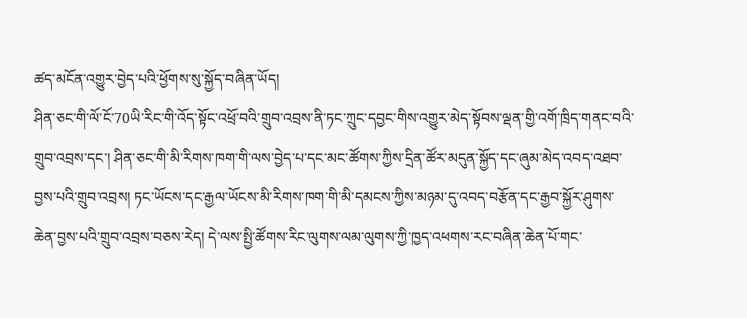ཚད་མངོན་འགྱུར་བྱེད་པའི་ཕྱོགས་སུ་སྐྱོད་བཞིན་ཡོད།
ཤིན་ཅང་གི་ལོ་ངོ་70ཡི་རིང་གི་འོད་སྟོང་འཕྲོ་བའི་གྲུབ་འབྲས་ནི་ཏང་ཀྲུང་དབྱང་གིས་འགྱུར་མེད་སྟོབས་ལྡན་གྱི་འགོ་ཁྲིད་གནང་བའི་གྲུབ་འབྲས་དང་། ཤིན་ཅང་གི་མི་རིགས་ཁག་གི་ལས་བྱེད་པ་དང་མང་ཚོགས་ཀྱིས་དྲིན་ཚོར་མདུན་སྐྱོད་དང་ཞུམ་མེད་འབད་འཐབ་བྱས་པའི་གྲུབ་འབྲས། ཏང་ཡོངས་དང་རྒྱལ་ཡོངས་མི་རིགས་ཁག་གི་མི་དམངས་ཀྱིས་མཉམ་དུ་འབད་བརྩོན་དང་རྒྱབ་སྐྱོར་ཤུགས་ཆེན་བྱས་པའི་གྲུབ་འབྲས་བཅས་རེད། དེ་ལས་སྤྱི་ཚོགས་རིང་ལུགས་ལམ་ལུགས་ཀྱི་ཁྱད་འཕགས་རང་བཞིན་ཆེན་པོ་གང་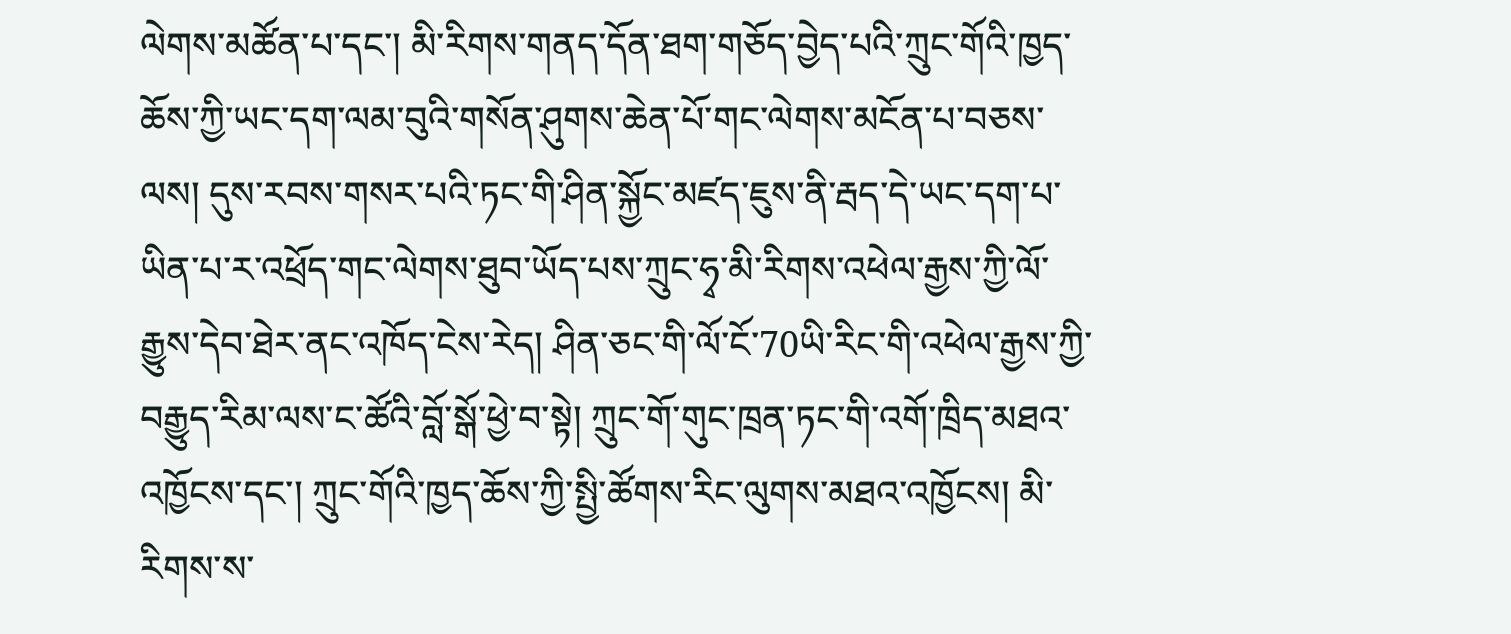ལེགས་མཚོན་པ་དང་། མི་རིགས་གནད་དོན་ཐག་གཅོད་བྱེད་པའི་ཀྲུང་གོའི་ཁྱད་ཆོས་ཀྱི་ཡང་དག་ལམ་བུའི་གསོན་ཤུགས་ཆེན་པོ་གང་ལེགས་མངོན་པ་བཅས་ལས། དུས་རབས་གསར་པའི་ཏང་གི་ཤིན་སྐྱོང་མཛད་ཇུས་ནི་རྦད་དེ་ཡང་དག་པ་ཡིན་པ་ར་འཕྲོད་གང་ལེགས་ཐུབ་ཡོད་པས་ཀྲུང་ཧྭ་མི་རིགས་འཕེལ་རྒྱས་ཀྱི་ལོ་རྒྱུས་དེབ་ཐེར་ནང་འཁོད་ངེས་རེད། ཤིན་ཅང་གི་ལོ་ངོ་70ཡི་རིང་གི་འཕེལ་རྒྱས་ཀྱི་བརྒྱུད་རིམ་ལས་ང་ཚོའི་བློ་སྒོ་ཕྱེ་བ་སྟེ། ཀྲུང་གོ་གུང་ཁྲན་ཏང་གི་འགོ་ཁྲིད་མཐའ་འཁྱོངས་དང་། ཀྲུང་གོའི་ཁྱད་ཆོས་ཀྱི་སྤྱི་ཚོགས་རིང་ལུགས་མཐའ་འཁྱོངས། མི་རིགས་ས་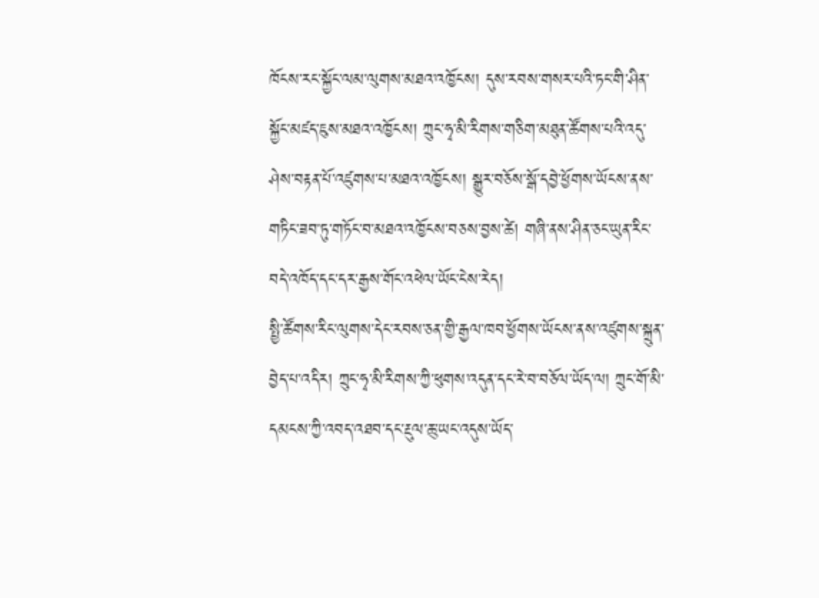ཁོངས་རང་སྐྱོང་ལམ་ལུགས་མཐའ་འཁྱོངས། དུས་རབས་གསར་པའི་ཏང་གི་ཤིན་སྐྱོང་མཛད་ཇུས་མཐའ་འཁྱོངས། ཀྲུང་ཧྭ་མི་རིགས་གཅིག་མཐུན་ཚོགས་པའི་འདུ་ཤེས་བརྟན་པོ་འཛུགས་པ་མཐའ་འཁྱོངས། སྒྱུར་བཅོས་སྒོ་དབྱེ་ཕྱོགས་ཡོངས་ནས་གཏིང་ཟབ་ཏུ་གཏོང་བ་མཐའ་འཁྱོངས་བཅས་བྱས་ཚེ། གཞི་ནས་ཤིན་ཅང་ཡུན་རིང་བདེ་འཁོད་དང་དར་རྒྱས་གོང་འཕེལ་ཡོང་ངེས་རེད།
སྤྱི་ཚོགས་རིང་ལུགས་དེང་རབས་ཅན་གྱི་རྒྱལ་ཁབ་ཕྱོགས་ཡོངས་ནས་འཛུགས་སྐྲུན་བྱེད་པ་འདིར། ཀྲུང་ཧྭ་མི་རིགས་ཀྱི་ཕུགས་འདུན་དང་རེ་བ་བཅོལ་ཡོད་ལ། ཀྲུང་གོ་མི་དམངས་ཀྱི་འབད་འཐབ་དང་རྔུལ་ཆུ་ཡང་འདུས་ཡོད་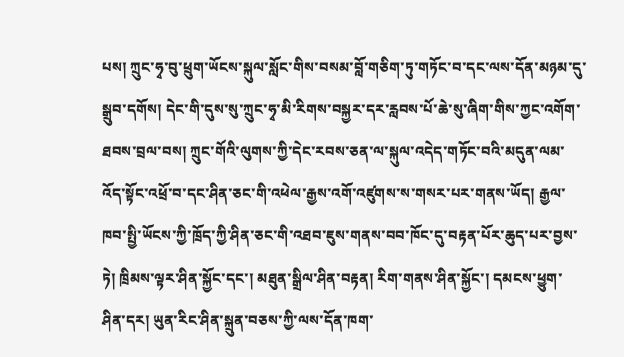པས། ཀྲུང་ཧྭ་བུ་ཕྲུག་ཡོངས་སྐུལ་སློང་གིས་བསམ་བློ་གཅིག་ཏུ་གཏོང་བ་དང་ལས་དོན་མཉམ་དུ་སྒྲུབ་དགོས། དེང་གི་དུས་སུ་ཀྲུང་ཧྭ་མི་རིགས་བསྐྱར་དར་རླབས་པོ་ཆེ་སུ་ཞིག་གིས་ཀྱང་འགོག་ཐབས་བྲལ་བས། ཀྲུང་གོའི་ལུགས་ཀྱི་དེང་རབས་ཅན་ལ་སྐུལ་འདེད་གཏོང་བའི་མདུན་ལམ་འོད་སྟོང་འཕྲོ་བ་དང་ཤིན་ཅང་གི་འཕེལ་རྒྱས་འགོ་འཛུགས་ས་གསར་པར་གནས་ཡོད། རྒྱལ་ཁབ་སྤྱི་ཡོངས་ཀྱི་ཁྲོད་ཀྱི་ཤིན་ཅང་གི་འཐབ་ཇུས་གནས་བབ་ཁོང་དུ་བརྟན་པོར་ཆུད་པར་བྱས་ཏེ། ཁྲིམས་ལྟར་ཤིན་སྐྱོང་དང་། མཐུན་སྒྲིལ་ཤིན་བརྟན། རིག་གནས་ཤིན་སྐྱོང་། དམངས་ཕྱུག་ཤིན་དར། ཡུན་རིང་ཤིན་སྐྲུན་བཅས་ཀྱི་ལས་དོན་ཁག་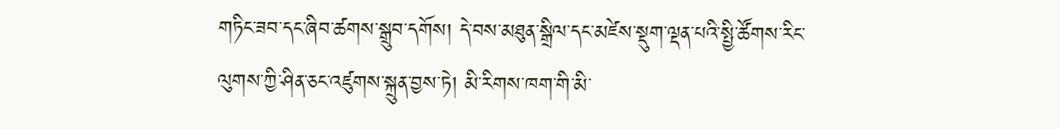གཏིང་ཟབ་དང་ཞིབ་ཚགས་སྒྲུབ་དགོས། དེ་བས་མཐུན་སྒྲིལ་དང་མཛེས་སྡུག་ལྡན་པའི་སྤྱི་ཚོགས་རིང་ལུགས་ཀྱི་ཤིན་ཅང་འཛུགས་སྐྲུན་བྱས་ཏེ། མི་རིགས་ཁག་གི་མི་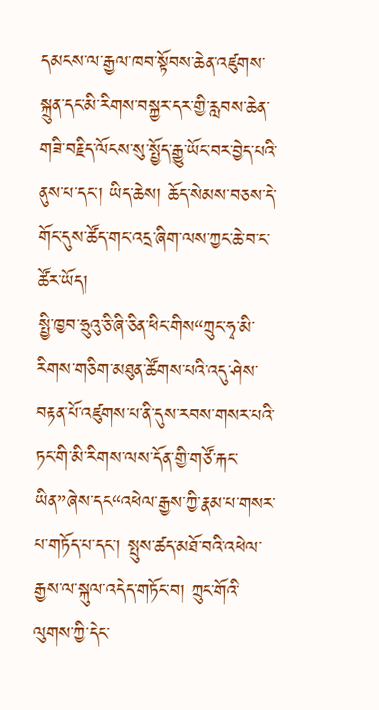དམངས་ལ་རྒྱལ་ཁབ་སྟོབས་ཆེན་འཛུགས་སྐྲུན་དང་མི་རིགས་བསྐྱར་དར་གྱི་རླབས་ཆེན་གཟི་བརྗིད་ལོངས་སུ་སྤྱོད་རྒྱུ་ཡོང་བར་བྱེད་པའི་ནུས་པ་དང་། ཡིད་ཆེས། ཆོད་སེམས་བཅས་དེ་གོང་དུས་ཚོད་གང་འདྲ་ཞིག་ལས་ཀྱང་ཆེ་བ་ང་ཚོར་ཡོད།
སྤྱི་ཁྱབ་ཧྲུའུ་ཅི་ཞི་ཅིན་ཕིང་གིས“ཀྲུང་ཧྭ་མི་རིགས་གཅིག་མཐུན་ཚོགས་པའི་འདུ་ཤེས་བརྟན་པོ་འཛུགས་པ་ནི་དུས་རབས་གསར་པའི་ཏང་གི་མི་རིགས་ལས་དོན་གྱི་གཙོ་རྐང་ཡིན”ཞེས་དང“འཕེལ་རྒྱས་ཀྱི་རྣམ་པ་གསར་པ་གཏོད་པ་དང་། སྤུས་ཚད་མཐོ་བའི་འཕེལ་རྒྱས་ལ་སྐུལ་འདེད་གཏོང་བ། ཀྲུང་གོའི་ལུགས་ཀྱི་དེང་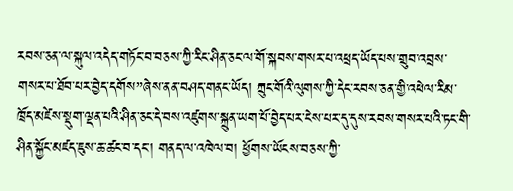རབས་ཅན་ལ་སྐུལ་འདེད་གཏོང་བ་བཅས་ཀྱི་རིང་ཤིན་ཅང་ལ་གོ་སྐབས་གསར་པ་འཕྲད་ཡོད་པས་གྲུབ་འབྲས་གསར་པ་ཐོབ་པར་བྱེད་དགོས”ཞེས་ནན་བཤད་གནང་ཡོད། ཀྲུང་གོའི་ལུགས་ཀྱི་དེང་རབས་ཅན་གྱི་འཕེལ་རིམ་ཁྲོད་མཛེས་སྡུག་ལྡན་པའི་ཤིན་ཅང་དེ་བས་འཛུགས་སྐྲུན་ཡག་པོ་བྱེད་པར་ངེས་པར་དུ་དུས་རབས་གསར་པའི་ཏང་གི་ཤིན་སྐྱོང་མཛད་ཇུས་ཆ་ཚང་བ་དང་། གནད་ལ་འཁེལ་བ། ཕྱོགས་ཡོངས་བཅས་ཀྱི་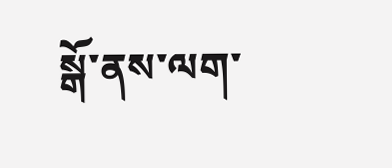སྒོ་ནས་ལག་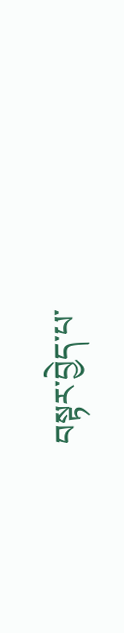བསྟར་བྱེད་པ་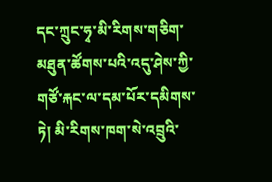དང་ཀྲུང་ཧྭ་མི་རིགས་གཅིག་མཐུན་ཚོགས་པའི་འདུ་ཤེས་ཀྱི་གཙོ་རྐང་ལ་དམ་པོར་དམིགས་ཏེ། མི་རིགས་ཁག་སེ་འབྲུའི་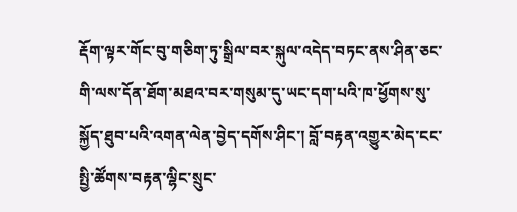རྡོག་ལྟར་གོང་བུ་གཅིག་ཏུ་སྒྲིལ་བར་སྐུལ་འདེད་བཏང་ནས་ཤིན་ཅང་གི་ལས་དོན་ཐོག་མཐའ་བར་གསུམ་དུ་ཡང་དག་པའི་ཁ་ཕྱོགས་སུ་སྐྱོད་ཐུབ་པའི་འགན་ལེན་བྱེད་དགོས་ཤིང་། བློ་བརྟན་འགྱུར་མེད་ངང་སྤྱི་ཚོགས་བརྟན་ལྷིང་སྲུང་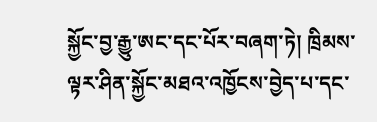སྐྱོང་བྱ་རྒྱུ་ཨང་དང་པོར་བཞག་ཏེ། ཁྲིམས་ལྟར་ཤིན་སྐྱོང་མཐའ་འཁྱོངས་བྱེད་པ་དང་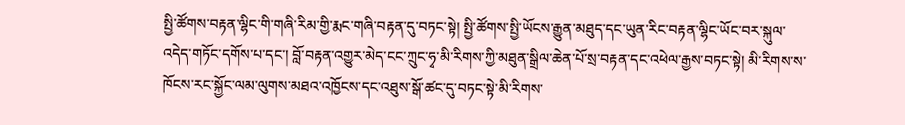སྤྱི་ཚོགས་བརྟན་ལྷིང་གི་གཞི་རིམ་གྱི་རྨང་གཞི་བརྟན་དུ་བཏང་སྟེ། སྤྱི་ཚོགས་སྤྱི་ཡོངས་རྒྱུན་མཐུད་དང་ཡུན་རིང་བརྟན་ལྷིང་ཡོང་བར་སྐུལ་འདེད་གཏོང་དགོས་པ་དང་། བློ་བརྟན་འགྱུར་མེད་ངང་ཀྲུང་ཧྭ་མི་རིགས་ཀྱི་མཐུན་སྒྲིལ་ཆེན་པོ་སྲ་བརྟན་དང་འཕེལ་རྒྱས་བཏང་སྟེ། མི་རིགས་ས་ཁོངས་རང་སྐྱོང་ལམ་ལུགས་མཐའ་འཁྱོངས་དང་འཐུས་སྒོ་ཚང་དུ་བཏང་སྟེ་མི་རིགས་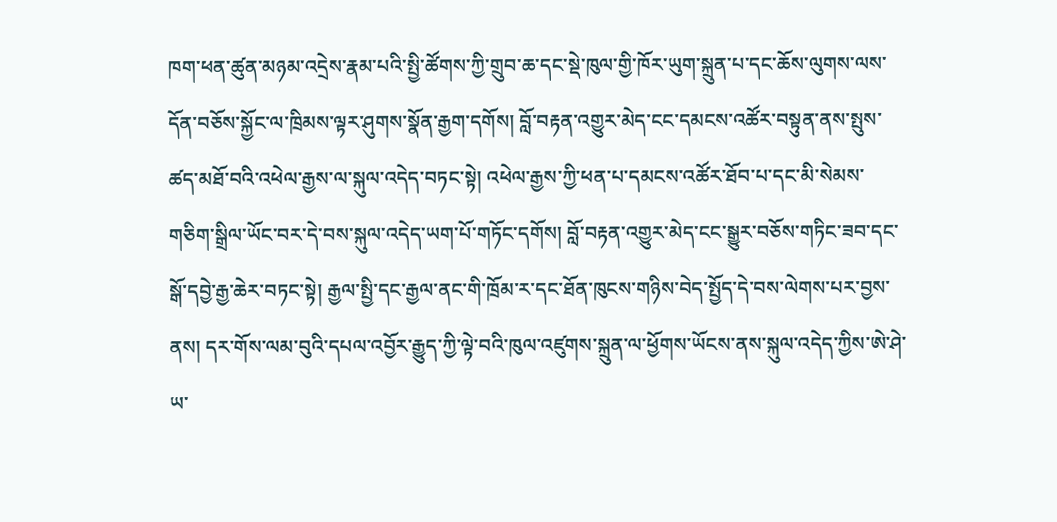ཁག་ཕན་ཚུན་མཉམ་འདྲེས་རྣམ་པའི་སྤྱི་ཚོགས་ཀྱི་གྲུབ་ཆ་དང་སྡེ་ཁུལ་གྱི་ཁོར་ཡུག་སྐྲུན་པ་དང་ཆོས་ལུགས་ལས་དོན་བཅོས་སྐྱོང་ལ་ཁྲིམས་ལྟར་ཤུགས་སྣོན་རྒྱག་དགོས། བློ་བརྟན་འགྱུར་མེད་ངང་དམངས་འཚོར་བསྟུན་ནས་སྤུས་ཚད་མཐོ་བའི་འཕེལ་རྒྱས་ལ་སྐུལ་འདེད་བཏང་སྟེ། འཕེལ་རྒྱས་ཀྱི་ཕན་པ་དམངས་འཚོར་ཐོབ་པ་དང་མི་སེམས་གཅིག་སྒྲིལ་ཡོང་བར་དེ་བས་སྐུལ་འདེད་ཡག་པོ་གཏོང་དགོས། བློ་བརྟན་འགྱུར་མེད་ངང་སྒྱུར་བཅོས་གཏིང་ཟབ་དང་སྒོ་དབྱེ་རྒྱ་ཆེར་བཏང་སྟེ། རྒྱལ་སྤྱི་དང་རྒྱལ་ནང་གི་ཁྲོམ་ར་དང་ཐོན་ཁུངས་གཉིས་བེད་སྤྱོད་དེ་བས་ལེགས་པར་བྱས་ནས། དར་གོས་ལམ་བུའི་དཔལ་འབྱོར་རྒྱུད་ཀྱི་ལྟེ་བའི་ཁུལ་འཛུགས་སྐྲུན་ལ་ཕྱོགས་ཡོངས་ནས་སྐུལ་འདེད་ཀྱིས་ཨེ་ཤེ་ཡ་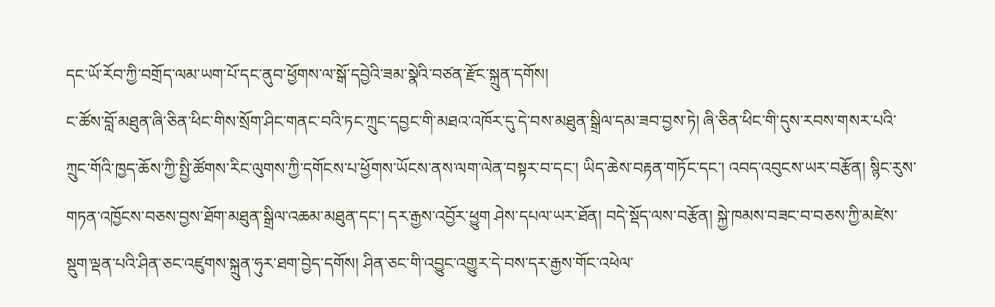དང་ཡོ་རོབ་ཀྱི་བགྲོད་ལམ་ཡག་པོ་དང་ནུབ་ཕྱོགས་ལ་སྒོ་དབྱེའི་ཟམ་སྣེའི་བཙན་རྫོང་སྐྲུན་དགོས།
ང་ཚོས་བློ་མཐུན་ཞི་ཅིན་ཕིང་གིས་སྲོག་ཤིང་གནང་བའི་ཏང་ཀྲུང་དབྱང་གི་མཐའ་འཁོར་དུ་དེ་བས་མཐུན་སྒྲིལ་དམ་ཟབ་བྱས་ཏེ། ཞི་ཅིན་ཕིང་གི་དུས་རབས་གསར་པའི་ཀྲུང་གོའི་ཁྱད་ཆོས་ཀྱི་སྤྱི་ཚོགས་རིང་ལུགས་ཀྱི་དགོངས་པ་ཕྱོགས་ཡོངས་ནས་ལག་ལེན་བསྟར་བ་དང་། ཡིད་ཆེས་བརྟན་གཏོང་དང་། འབད་འབུངས་ཡར་བརྩོན། སྙིང་རུས་གཏན་འཁྱོངས་བཅས་བྱས་ཐོག་མཐུན་སྒྲིལ་འཆམ་མཐུན་དང་། དར་རྒྱས་འབྱོར་ཕྱུག ཤེས་དཔལ་ཡར་ཐོན། བདེ་སྡོད་ལས་བརྩོན། སྐྱེ་ཁམས་བཟང་བ་བཅས་ཀྱི་མཛེས་སྡུག་ལྡན་པའི་ཤིན་ཅང་འཛུགས་སྐྲུན་ཧུར་ཐག་བྱེད་དགོས། ཤིན་ཅང་གི་འབྱུང་འགྱུར་དེ་བས་དར་རྒྱས་གོང་འཕེལ་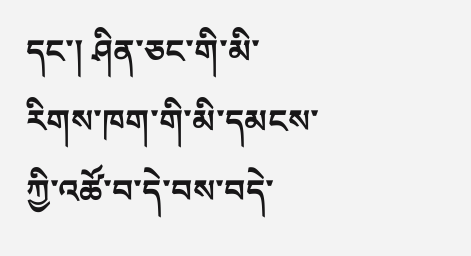དང་། ཤིན་ཅང་གི་མི་རིགས་ཁག་གི་མི་དམངས་ཀྱི་འཚོ་བ་དེ་བས་བདེ་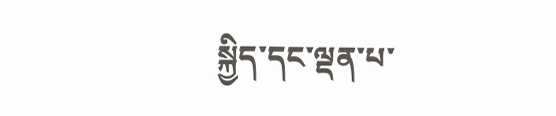སྐྱིད་དང་ལྡན་པ་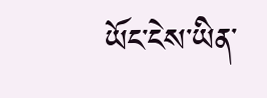ཡོང་ངེས་ཡིན་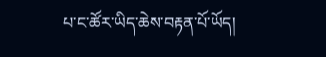པ་ང་ཚོར་ཡིད་ཆེས་བརྟན་པོ་ཡོད།